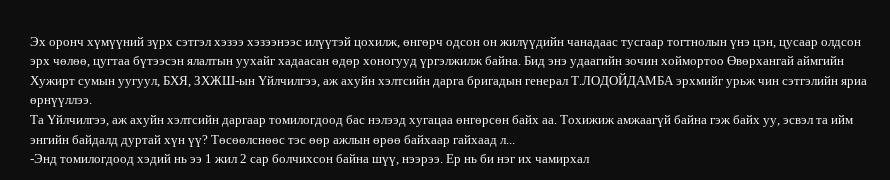Эх оронч хүмүүний зүрх сэтгэл хэзээ хэзээнээс илүүтэй цохилж, өнгөрч одсон он жилүүдийн чанадаас тусгаар тогтнолын үнэ цэн, цусаар олдсон эрх чөлөө, цугтаа бүтээсэн ялалтын уухайг хадаасан өдөр хоногууд үргэлжилж байна. Бид энэ удаагийн зочин хоймортоо Өвөрхангай аймгийн Хужирт сумын уугуул, БХЯ, ЗХЖШ-ын Үйлчилгээ, аж ахуйн хэлтсийн дарга бригадын генерал Т.ЛОДОЙДАМБА эрхмийг урьж чин сэтгэлийн яриа өрнүүллээ.
Та Үйлчилгээ, аж ахуйн хэлтсийн даргаар томилогдоод бас нэлээд хугацаа өнгөрсөн байх аа. Тохижиж амжаагүй байна гэж байх уу, эсвэл та ийм энгийн байдалд дуртай хүн үү? Төсөөлснөөс тэс өөр ажлын өрөө байхаар гайхаад л...
-Энд томилогдоод хэдий нь ээ 1 жил 2 сар болчихсон байна шүү, нээрээ. Ер нь би нэг их чамирхал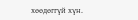хөөдөггүй хүн.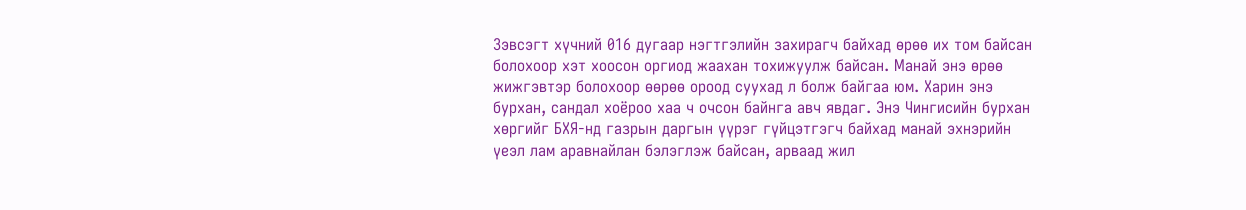Зэвсэгт хүчний 016 дугаар нэгтгэлийн захирагч байхад өрөө их том байсан болохоор хэт хоосон оргиод жаахан тохижуулж байсан. Манай энэ өрөө жижгэвтэр болохоор өөрөө ороод суухад л болж байгаа юм. Харин энэ бурхан, сандал хоёроо хаа ч очсон байнга авч явдаг. Энэ Чингисийн бурхан хөргийг БХЯ-нд газрын даргын үүрэг гүйцэтгэгч байхад манай эхнэрийн үеэл лам аравнайлан бэлэглэж байсан, арваад жил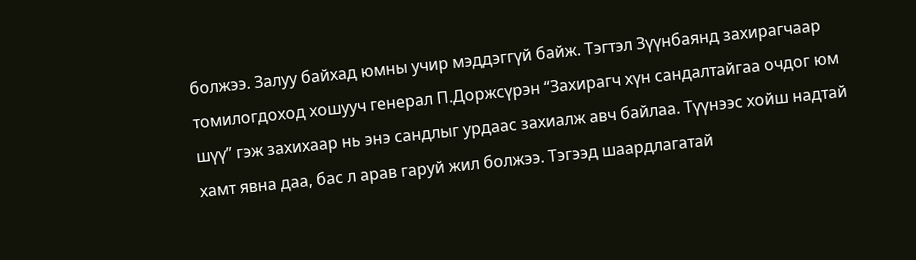болжээ. Залуу байхад юмны учир мэддэггүй байж. Тэгтэл Зүүнбаянд захирагчаар томилогдоход хошууч генерал П.Доржсүрэн “Захирагч хүн сандалтайгаа очдог юм шүү” гэж захихаар нь энэ сандлыг урдаас захиалж авч байлаа. Түүнээс хойш надтай хамт явна даа, бас л арав гаруй жил болжээ. Тэгээд шаардлагатай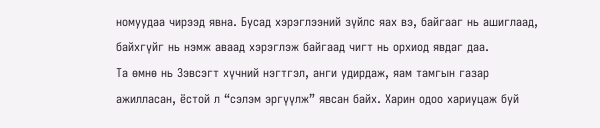номуудаа чирээд явна. Бусад хэрэглээний зүйлс яах вэ, байгааг нь ашиглаад, байхгүйг нь нэмж аваад хэрэглэж байгаад чигт нь орхиод явдаг даа.
Та өмнө нь Зэвсэгт хүчний нэгтгэл, анги удирдаж, яам тамгын газар ажилласан, ёстой л “сэлэм эргүүлж” явсан байх. Харин одоо хариуцаж буй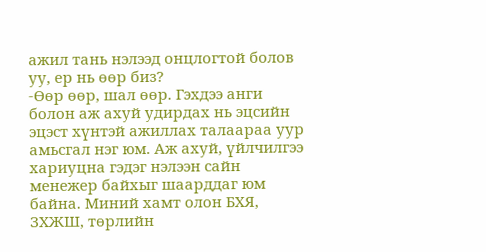ажил тань нэлээд онцлогтой болов уу, ер нь өөр биз?
-Өөр өөр, шал өөр. Гэхдээ анги болон аж ахуй удирдах нь эцсийн эцэст хүнтэй ажиллах талаараа уур амьсгал нэг юм. Аж ахуй, үйлчилгээ хариуцна гэдэг нэлээн сайн менежер байхыг шаарддаг юм байна. Миний хамт олон БХЯ, ЗХЖШ, төрлийн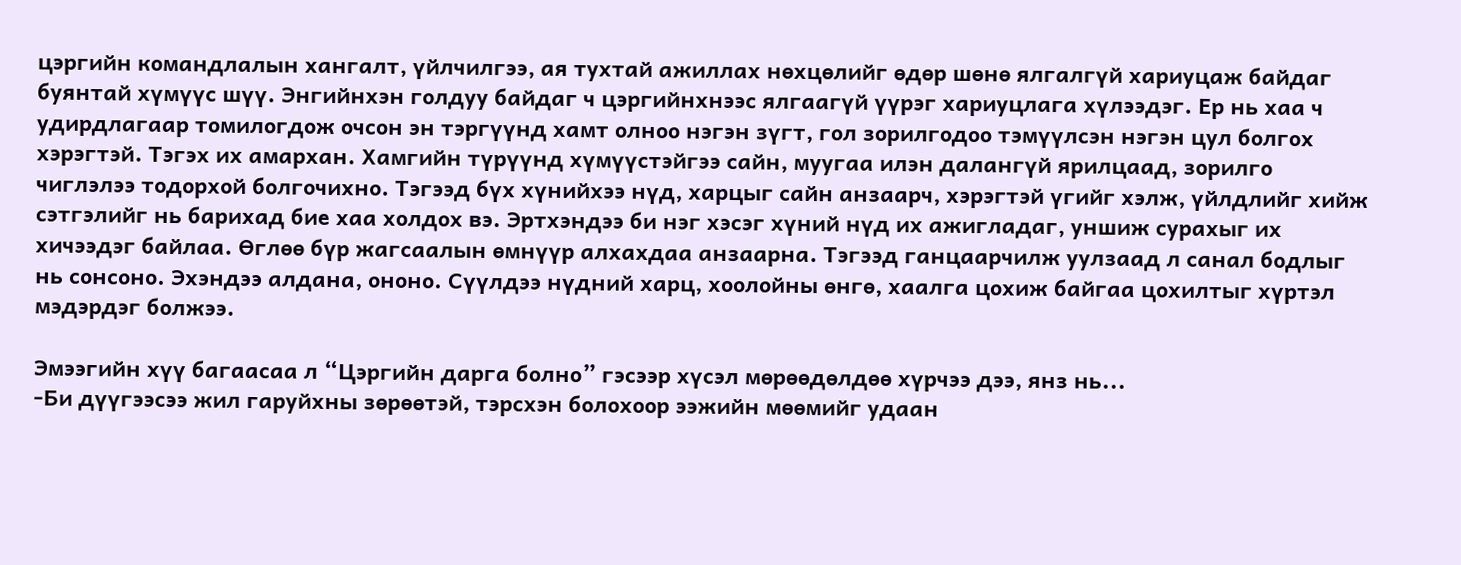цэргийн командлалын хангалт, үйлчилгээ, ая тухтай ажиллах нөхцөлийг өдөр шөнө ялгалгүй хариуцаж байдаг буянтай хүмүүс шүү. Энгийнхэн голдуу байдаг ч цэргийнхнээс ялгаагүй үүрэг хариуцлага хүлээдэг. Ер нь хаа ч удирдлагаар томилогдож очсон эн тэргүүнд хамт олноо нэгэн зүгт, гол зорилгодоо тэмүүлсэн нэгэн цул болгох хэрэгтэй. Тэгэх их амархан. Хамгийн түрүүнд хүмүүстэйгээ сайн, муугаа илэн далангүй ярилцаад, зорилго чиглэлээ тодорхой болгочихно. Тэгээд бүх хүнийхээ нүд, харцыг сайн анзаарч, хэрэгтэй үгийг хэлж, үйлдлийг хийж сэтгэлийг нь барихад бие хаа холдох вэ. Эртхэндээ би нэг хэсэг хүний нүд их ажигладаг, уншиж сурахыг их хичээдэг байлаа. Өглөө бүр жагсаалын өмнүүр алхахдаа анзаарна. Тэгээд ганцаарчилж уулзаад л санал бодлыг нь сонсоно. Эхэндээ алдана, ононо. Сүүлдээ нүдний харц, хоолойны өнгө, хаалга цохиж байгаа цохилтыг хүртэл мэдэрдэг болжээ.

Эмээгийн хүү багаасаа л “Цэргийн дарга болно” гэсээр хүсэл мөрөөдөлдөө хүрчээ дээ, янз нь...
-Би дүүгээсээ жил гаруйхны зөрөөтэй, тэрсхэн болохоор ээжийн мөөмийг удаан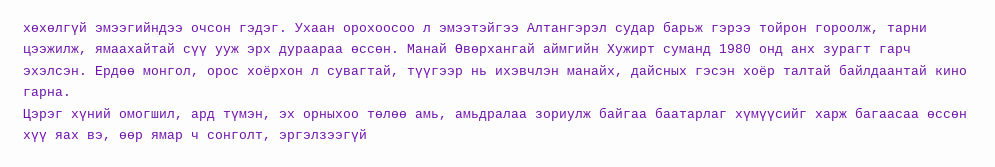хөхөлгүй эмээгийндээ очсон гэдэг. Ухаан орохоосоо л эмээтэйгээ Алтангэрэл судар барьж гэрээ тойрон гороолж, тарни цээжилж, ямаахайтай сүү ууж эрх дураараа өссөн. Манай Өвөрхангай аймгийн Хужирт суманд 1980 онд анх зурагт гарч эхэлсэн. Ердөө монгол, орос хоёрхон л сувагтай, түүгээр нь ихэвчлэн манайх, дайсных гэсэн хоёр талтай байлдаантай кино гарна.
Цэрэг хүний омогшил, ард түмэн, эх орныхоо төлөө амь, амьдралаа зориулж байгаа баатарлаг хүмүүсийг харж багаасаа өссөн хүү яах вэ, өөр ямар ч сонголт, эргэлзээгүй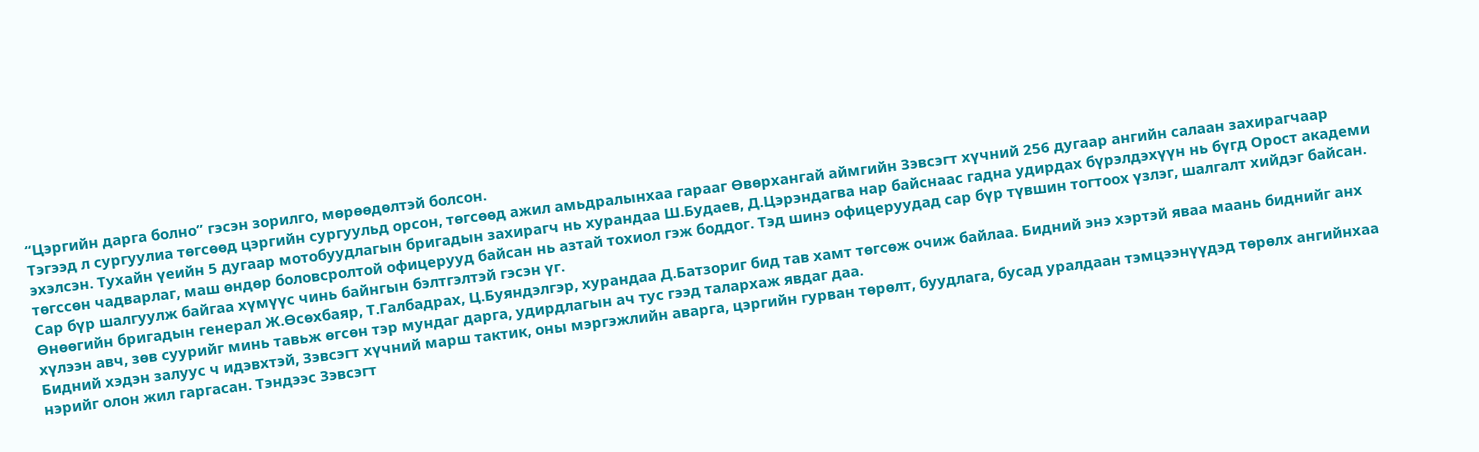“Цэргийн дарга болно” гэсэн зорилго, мөрөөдөлтэй болсон.
Тэгээд л сургуулиа төгсөөд цэргийн сургуульд орсон, төгсөөд ажил амьдралынхаа гарааг Өвөрхангай аймгийн Зэвсэгт хүчний 256 дугаар ангийн салаан захирагчаар эхэлсэн. Тухайн үеийн 5 дугаар мотобуудлагын бригадын захирагч нь хурандаа Ш.Будаев, Д.Цэрэндагва нар байснаас гадна удирдах бүрэлдэхүүн нь бүгд Орост академи төгссөн чадварлаг, маш өндөр боловсролтой офицерууд байсан нь азтай тохиол гэж боддог. Тэд шинэ офицеруудад сар бүр түвшин тогтоох үзлэг, шалгалт хийдэг байсан. Сар бүр шалгуулж байгаа хүмүүс чинь байнгын бэлтгэлтэй гэсэн үг.
Өнөөгийн бригадын генерал Ж.Өсөхбаяр, Т.Галбадрах, Ц.Буяндэлгэр, хурандаа Д.Батзориг бид тав хамт төгсөж очиж байлаа. Бидний энэ хэртэй яваа маань биднийг анх хүлээн авч, зөв суурийг минь тавьж өгсөн тэр мундаг дарга, удирдлагын ач тус гээд талархаж явдаг даа.
Бидний хэдэн залуус ч идэвхтэй, Зэвсэгт хүчний марш тактик, оны мэргэжлийн аварга, цэргийн гурван төрөлт, буудлага, бусад уралдаан тэмцээнүүдэд төрөлх ангийнхаа нэрийг олон жил гаргасан. Тэндээс Зэвсэгт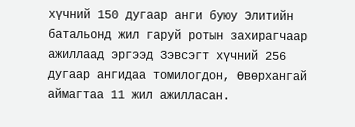хүчний 150 дугаар анги буюу Элитийн батальонд жил гаруй ротын захирагчаар ажиллаад эргээд Зэвсэгт хүчний 256 дугаар ангидаа томилогдон, Өвөрхангай аймагтаа 11 жил ажилласан.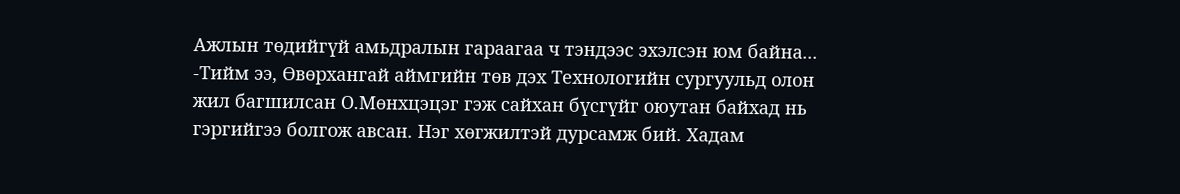Ажлын төдийгүй амьдралын гараагаа ч тэндээс эхэлсэн юм байна...
-Тийм ээ, Өвөрхангай аймгийн төв дэх Технологийн сургуульд олон жил багшилсан О.Мөнхцэцэг гэж сайхан бүсгүйг оюутан байхад нь гэргийгээ болгож авсан. Нэг хөгжилтэй дурсамж бий. Хадам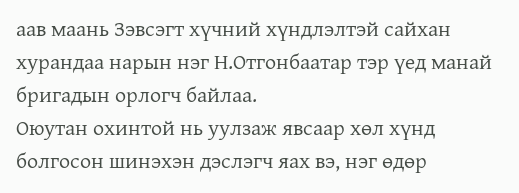аав маань Зэвсэгт хүчний хүндлэлтэй сайхан хурандаа нарын нэг Н.Отгонбаатар тэр үед манай бригадын орлогч байлаа.
Оюутан охинтой нь уулзаж явсаар хөл хүнд болгосон шинэхэн дэслэгч яах вэ, нэг өдөр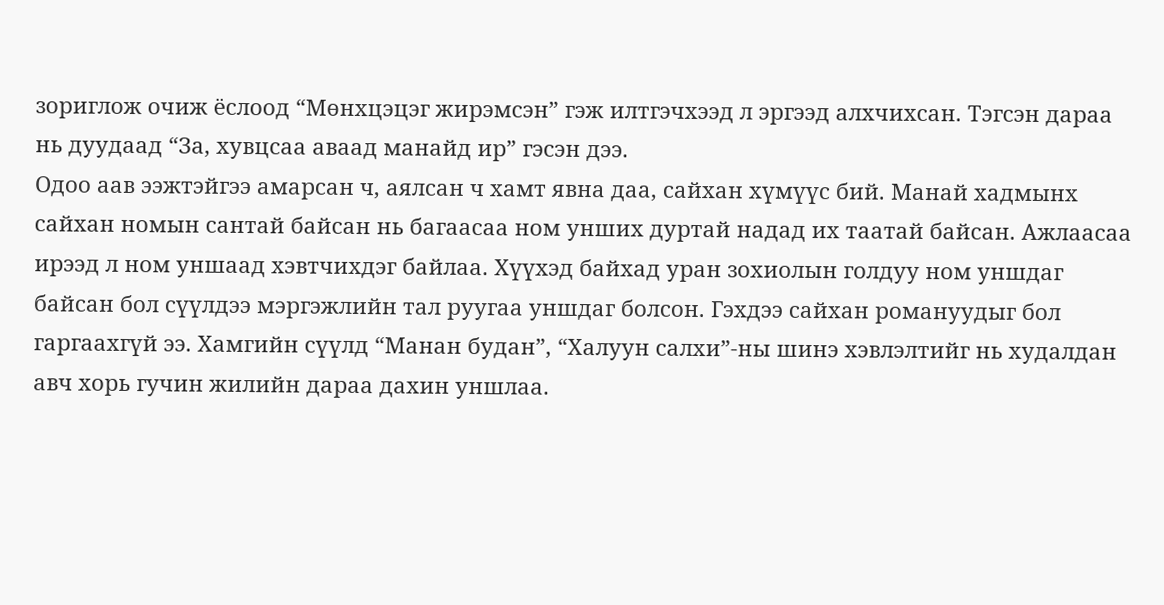зориглож очиж ёслоод “Мөнхцэцэг жирэмсэн” гэж илтгэчхээд л эргээд алхчихсан. Тэгсэн дараа нь дуудаад “За, хувцсаа аваад манайд ир” гэсэн дээ.
Одоо аав ээжтэйгээ амарсан ч, аялсан ч хамт явна даа, сайхан хүмүүс бий. Манай хадмынх сайхан номын сантай байсан нь багаасаа ном унших дуртай надад их таатай байсан. Ажлаасаа ирээд л ном уншаад хэвтчихдэг байлаа. Хүүхэд байхад уран зохиолын голдуу ном уншдаг байсан бол сүүлдээ мэргэжлийн тал руугаа уншдаг болсон. Гэхдээ сайхан романуудыг бол гаргаахгүй ээ. Хамгийн сүүлд “Манан будан”, “Халуун салхи”-ны шинэ хэвлэлтийг нь худалдан авч хорь гучин жилийн дараа дахин уншлаа.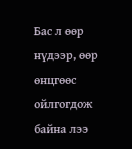Бас л өөр нүдээр, өөр өнцгөөс ойлгогдож байна лээ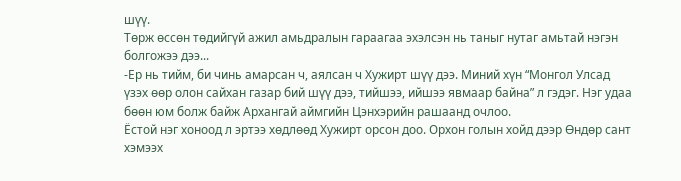шүү.
Төрж өссөн төдийгүй ажил амьдралын гараагаа эхэлсэн нь таныг нутаг амьтай нэгэн болгожээ дээ...
-Ер нь тийм, би чинь амарсан ч, аялсан ч Хужирт шүү дээ. Миний хүн “Монгол Улсад үзэх өөр олон сайхан газар бий шүү дээ, тийшээ, ийшээ явмаар байна” л гэдэг. Нэг удаа бөөн юм болж байж Архангай аймгийн Цэнхэрийн рашаанд очлоо.
Ёстой нэг хоноод л эртээ хөдлөөд Хужирт орсон доо. Орхон голын хойд дээр Өндөр сант хэмээх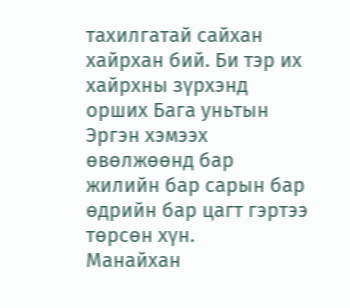тахилгатай сайхан хайрхан бий. Би тэр их хайрхны зүрхэнд орших Бага уньтын Эргэн хэмээх өвөлжөөнд бар жилийн бар сарын бар өдрийн бар цагт гэртээ төрсөн хүн.
Манайхан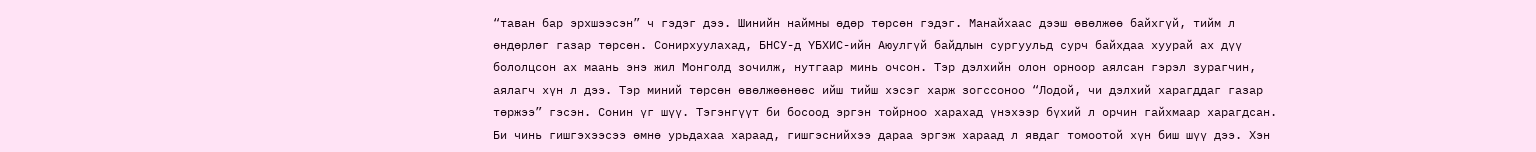“таван бар эрхшээсэн” ч гэдэг дээ. Шинийн наймны өдөр төрсөн гэдэг. Манайхаас дээш өвөлжөө байхгүй, тийм л өндөрлөг газар төрсөн. Сонирхуулахад, БНСУ-д ҮБХИС-ийн Аюулгүй байдлын сургуульд сурч байхдаа хуурай ах дүү бололцсон ах маань энэ жил Монголд зочилж, нутгаар минь очсон. Тэр дэлхийн олон орноор аялсан гэрэл зурагчин, аялагч хүн л дээ. Тэр миний төрсөн өвөлжөөнөөс ийш тийш хэсэг харж зогссоноо “Лодой, чи дэлхий харагддаг газар төржээ” гэсэн. Сонин үг шүү. Тэгэнгүүт би босоод эргэн тойрноо харахад үнэхээр бүхий л орчин гайхмаар харагдсан.
Би чинь гишгэхээсээ өмнө урьдахаа хараад, гишгэснийхээ дараа эргэж хараад л явдаг томоотой хүн биш шүү дээ. Хэн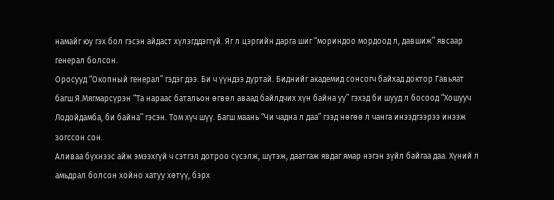намайг юу гэх бол гэсэн айдаст хүлэгддэггүй. Яг л цэргийн дарга шиг “мориндоо мордоод л, давшиж” явсаар генерал болсон.
Оросууд “Окопный генерал” гэдэг дээ. Би ч үүндээ дуртай. Биднийг академид сонсогч байхад доктор Гавьяат багш Я.Мягмарсүрэн “Та нараас батальон өгвөл аваад байлдчих хүн байна уу” гэхэд би шууд л босоод “Хошууч Лодойдамба, би байна” гэсэн. Том хүч шүү. Багш маань “Чи чадна л даа” гээд нөгөө л чанга инээдгээрээ инээж зогссон сон.
Аливаа бүхнээс айж эмээхгүй ч сэтгэл дотроо сүсэлж, шүтэж, даатгаж явдаг ямар нэгэн зүйл байгаа даа. Хүний л амьдрал болсон хойно хатуу хөтүү, бэрх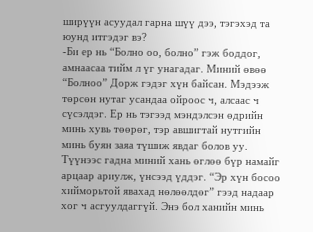ширүүн асуудал гарна шүү дээ, тэгэхэд та юунд итгэдэг вэ?
-Би ер нь “Болно оо, болно” гэж боддог, амнаасаа тийм л үг унагадаг. Миний өвөө “Болноо” Дорж гэдэг хүн байсан. Мэдээж төрсөн нутаг усандаа ойроос ч, алсаас ч сүсэлдэг. Ер нь тэгээд мэндэлсэн өдрийн минь хувь төөрөг, тэр авшигтай нутгийн минь буян заяа түшиж явдаг болов уу. Түүнээс гадна миний хань өглөө бүр намайг арцаар ариулж, үнсээд үддэг. “Эр хүн босоо хийморьтой явахад нөлөөлдөг” гээд надаар хог ч асгуулдаггүй. Энэ бол ханийн минь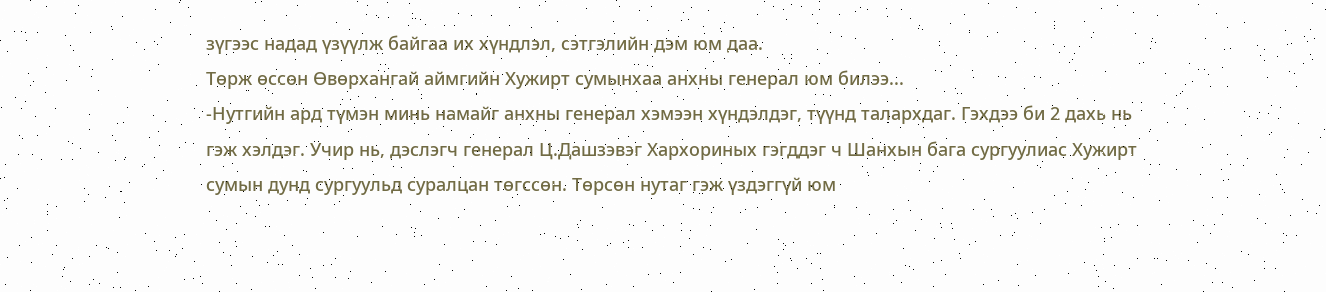зүгээс надад үзүүлж байгаа их хүндлэл, сэтгэлийн дэм юм даа.
Төрж өссөн Өвөрхангай аймгийн Хужирт сумынхаа анхны генерал юм билээ...
-Нутгийн ард түмэн минь намайг анхны генерал хэмээн хүндэлдэг, түүнд талархдаг. Гэхдээ би 2 дахь нь гэж хэлдэг. Учир нь, дэслэгч генерал Ц.Дашзэвэг Хархориных гэгддэг ч Шанхын бага сургуулиас Хужирт сумын дунд сургуульд суралцан төгссөн. Төрсөн нутаг гэж үздэггүй юм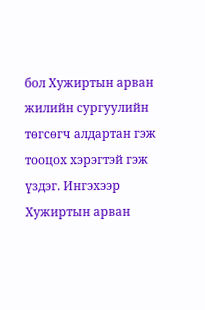бол Хужиртын арван жилийн сургуулийн төгсөгч алдартан гэж тооцох хэрэгтэй гэж үздэг. Ингэхээр Хужиртын арван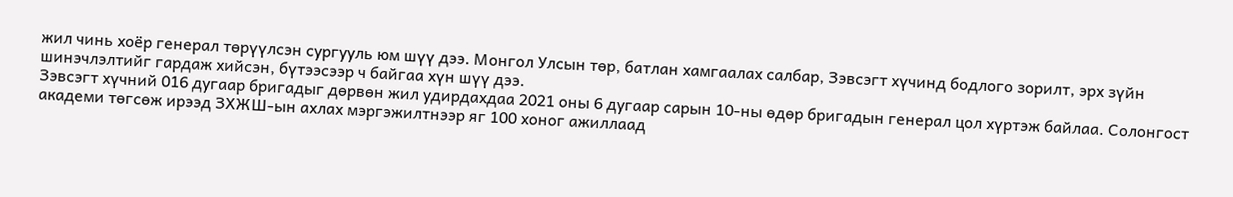жил чинь хоёр генерал төрүүлсэн сургууль юм шүү дээ. Монгол Улсын төр, батлан хамгаалах салбар, Зэвсэгт хүчинд бодлого зорилт, эрх зүйн шинэчлэлтийг гардаж хийсэн, бүтээсээр ч байгаа хүн шүү дээ.
Зэвсэгт хүчний 016 дугаар бригадыг дөрвөн жил удирдахдаа 2021 оны 6 дугаар сарын 10-ны өдөр бригадын генерал цол хүртэж байлаа. Солонгост академи төгсөж ирээд ЗХЖШ-ын ахлах мэргэжилтнээр яг 100 хоног ажиллаад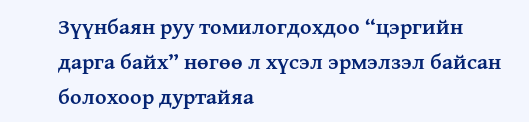Зүүнбаян руу томилогдохдоо “цэргийн дарга байх” нөгөө л хүсэл эрмэлзэл байсан болохоор дуртайяа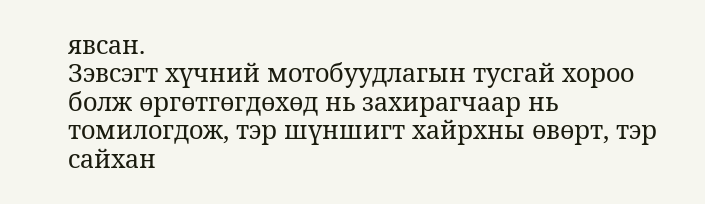явсан.
Зэвсэгт хүчний мотобуудлагын тусгай хороо болж өргөтгөгдөхөд нь захирагчаар нь томилогдож, тэр шүншигт хайрхны өвөрт, тэр сайхан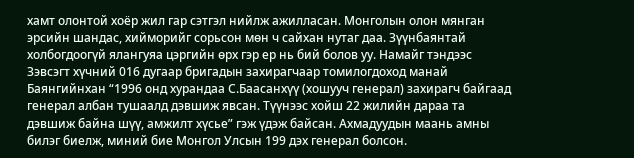хамт олонтой хоёр жил гар сэтгэл нийлж ажилласан. Монголын олон мянган эрсийн шандас, хийморийг сорьсон мөн ч сайхан нутаг даа. Зүүнбаянтай холбогдоогүй ялангуяа цэргийн өрх гэр ер нь бий болов уу. Намайг тэндээс Зэвсэгт хүчний 016 дугаар бригадын захирагчаар томилогдоход манай Баянгийнхан “1996 онд хурандаа С.Баасанхүү (хошууч генерал) захирагч байгаад генерал албан тушаалд дэвшиж явсан. Түүнээс хойш 22 жилийн дараа та дэвшиж байна шүү, амжилт хүсье” гэж үдэж байсан. Ахмадуудын маань амны билэг биелж, миний бие Монгол Улсын 199 дэх генерал болсон.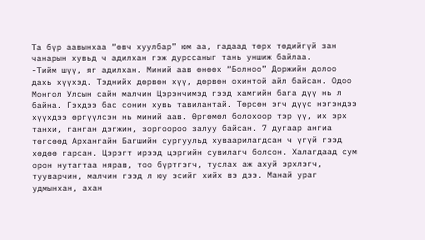Та бүр аавынхаа “өвч хуулбар” юм аа, гадаад төрх төдийгүй зан чанарын хувьд ч адилхан гэж дурссаныг тань уншиж байлаа.
-Тийм шүү, яг адилхан. Миний аав өнөөх “Болноо” Доржийн долоо дахь хүүхэд. Тэднийх дөрвөн хүү, дөрвөн охинтой айл байсан. Одоо Монгол Улсын сайн малчин Цэрэнчимэд гээд хамгийн бага дүү нь л байна. Гэхдээ бас сонин хувь тавилантай. Төрсөн эгч дүүс нэгэндээ хүүхдээ өргүүлсэн нь миний аав. Өргөмөл болохоор тэр үү, их эрх танхи, ганган дэгжин, зоргоороо залуу байсан. 7 дугаар ангиа төгсөөд Архангайн Багшийн сургуульд хуваарилагдсан ч үгүй гээд хөдөө гарсан. Цэрэгт ирээд цэргийн сувилагч болсон. Халагдаад сум орон нутагтаа нярав, тоо бүртгэгч, туслах аж ахуй эрхлэгч, тууварчин, малчин гээд л юу эсийг хийх вэ дээ. Манай ураг удмынхан, ахан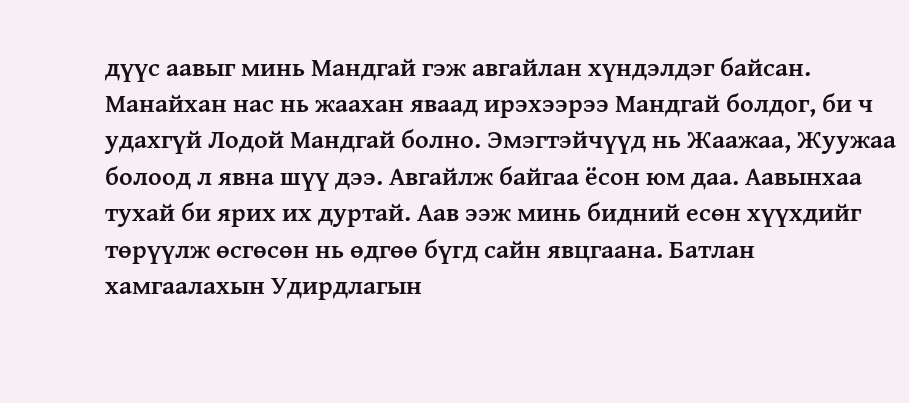дүүс аавыг минь Мандгай гэж авгайлан хүндэлдэг байсан. Манайхан нас нь жаахан яваад ирэхээрээ Мандгай болдог, би ч удахгүй Лодой Мандгай болно. Эмэгтэйчүүд нь Жаажаа, Жуужаа болоод л явна шүү дээ. Авгайлж байгаа ёсон юм даа. Аавынхаа тухай би ярих их дуртай. Аав ээж минь бидний есөн хүүхдийг төрүүлж өсгөсөн нь өдгөө бүгд сайн явцгаана. Батлан хамгаалахын Удирдлагын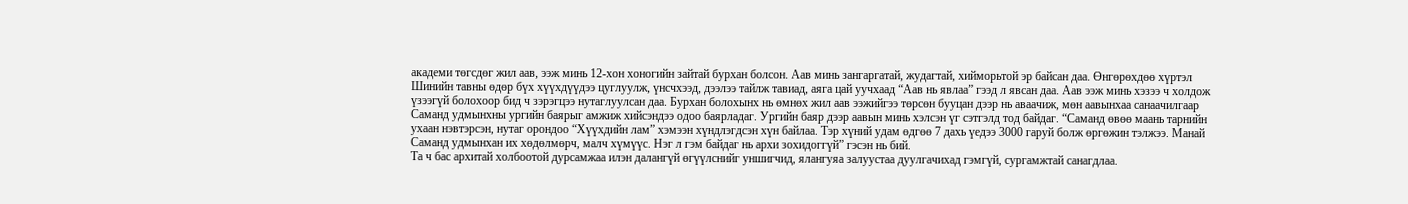академи төгсдөг жил аав, ээж минь 12-хон хоногийн зайтай бурхан болсон. Аав минь зангаргатай, жудагтай, хийморьтой эр байсан даа. Өнгөрөхдөө хүртэл Шинийн тавны өдөр бүх хүүхдүүдээ цуглуулж, үнсчхээд, дээлээ тайлж тавиад, аяга цай уучхаад “Аав нь явлаа” гээд л явсан даа. Аав ээж минь хэзээ ч холдож үзээгүй болохоор бид ч зэрэгцээ нутаглуулсан даа. Бурхан болохынх нь өмнөх жил аав ээжийгээ төрсөн бууцан дээр нь аваачиж, мөн аавынхаа санаачилгаар Саманд удмынхны ургийн баярыг амжиж хийсэндээ одоо баярладаг. Ургийн баяр дээр аавын минь хэлсэн үг сэтгэлд тод байдаг. “Саманд өвөө маань тарнийн ухаан нэвтэрсэн, нутаг орондоо “Хүүхдийн лам” хэмээн хүндлэгдсэн хүн байлаа. Тэр хүний удам өдгөө 7 дахь үедээ 3000 гаруй болж өргөжин тэлжээ. Манай Саманд удмынхан их хөдөлмөрч, малч хүмүүс. Нэг л гэм байдаг нь архи зохидоггүй” гэсэн нь бий.
Та ч бас архитай холбоотой дурсамжаа илэн далангүй өгүүлснийг уншигчид, ялангуяа залуустаа дуулгачихад гэмгүй, сургамжтай санагдлаа.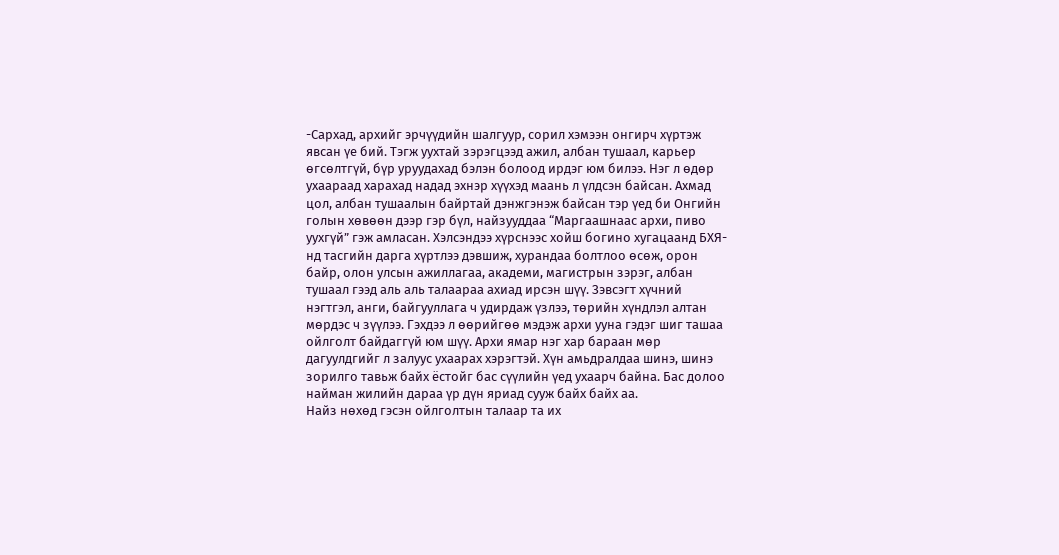-Сархад, архийг эрчүүдийн шалгуур, сорил хэмээн онгирч хүртэж явсан үе бий. Тэгж уухтай зэрэгцээд ажил, албан тушаал, карьер өгсөлтгүй, бүр уруудахад бэлэн болоод ирдэг юм билээ. Нэг л өдөр ухаараад харахад надад эхнэр хүүхэд маань л үлдсэн байсан. Ахмад цол, албан тушаалын байртай дэнжгэнэж байсан тэр үед би Онгийн голын хөвөөн дээр гэр бүл, найзууддаа “Маргаашнаас архи, пиво уухгүй” гэж амласан. Хэлсэндээ хүрснээс хойш богино хугацаанд БХЯ-нд тасгийн дарга хүртлээ дэвшиж, хурандаа болтлоо өсөж, орон байр, олон улсын ажиллагаа, академи, магистрын зэрэг, албан тушаал гээд аль аль талаараа ахиад ирсэн шүү. Зэвсэгт хүчний нэгтгэл, анги, байгууллага ч удирдаж үзлээ, төрийн хүндлэл алтан мөрдэс ч зүүлээ. Гэхдээ л өөрийгөө мэдэж архи ууна гэдэг шиг ташаа ойлголт байдаггүй юм шүү. Архи ямар нэг хар бараан мөр дагуулдгийг л залуус ухаарах хэрэгтэй. Хүн амьдралдаа шинэ, шинэ зорилго тавьж байх ёстойг бас сүүлийн үед ухаарч байна. Бас долоо найман жилийн дараа үр дүн яриад сууж байх байх аа.
Найз нөхөд гэсэн ойлголтын талаар та их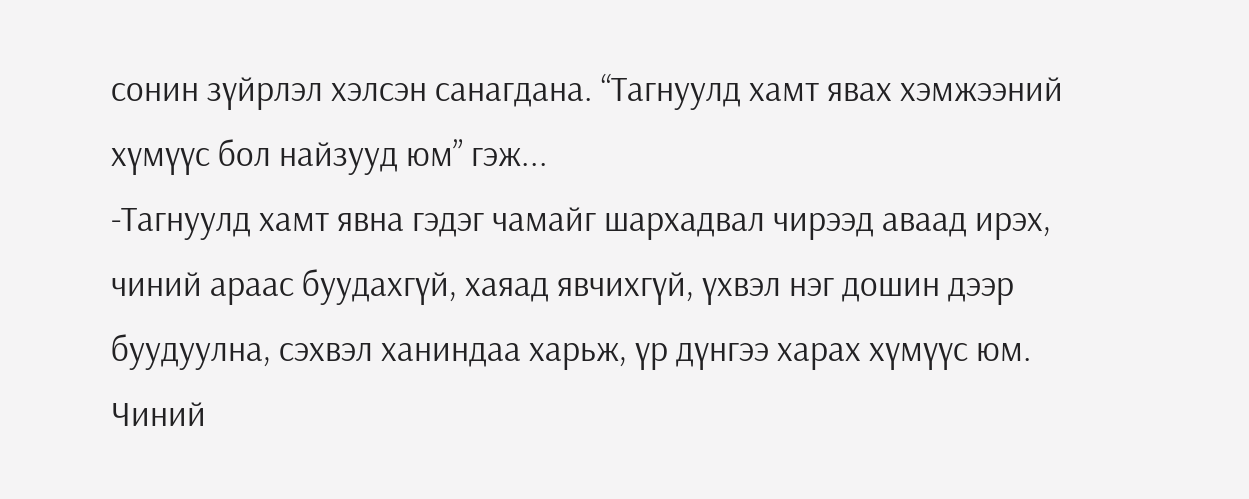сонин зүйрлэл хэлсэн санагдана. “Тагнуулд хамт явах хэмжээний хүмүүс бол найзууд юм” гэж...
-Тагнуулд хамт явна гэдэг чамайг шархадвал чирээд аваад ирэх, чиний араас буудахгүй, хаяад явчихгүй, үхвэл нэг дошин дээр буудуулна, сэхвэл ханиндаа харьж, үр дүнгээ харах хүмүүс юм. Чиний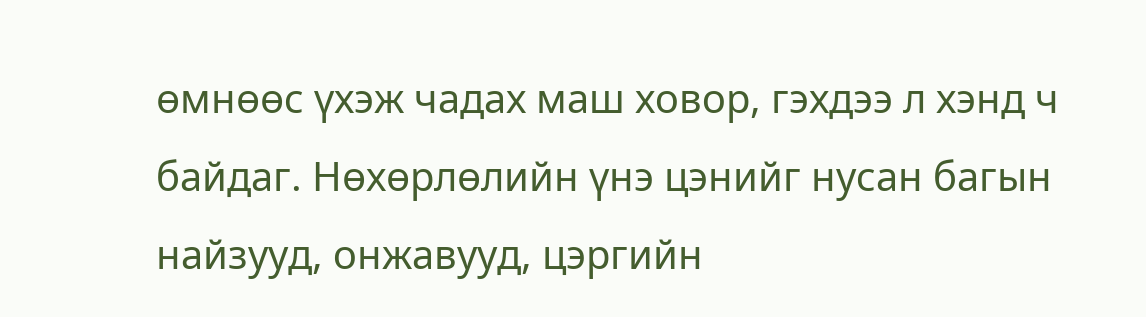өмнөөс үхэж чадах маш ховор, гэхдээ л хэнд ч байдаг. Нөхөрлөлийн үнэ цэнийг нусан багын найзууд, онжавууд, цэргийн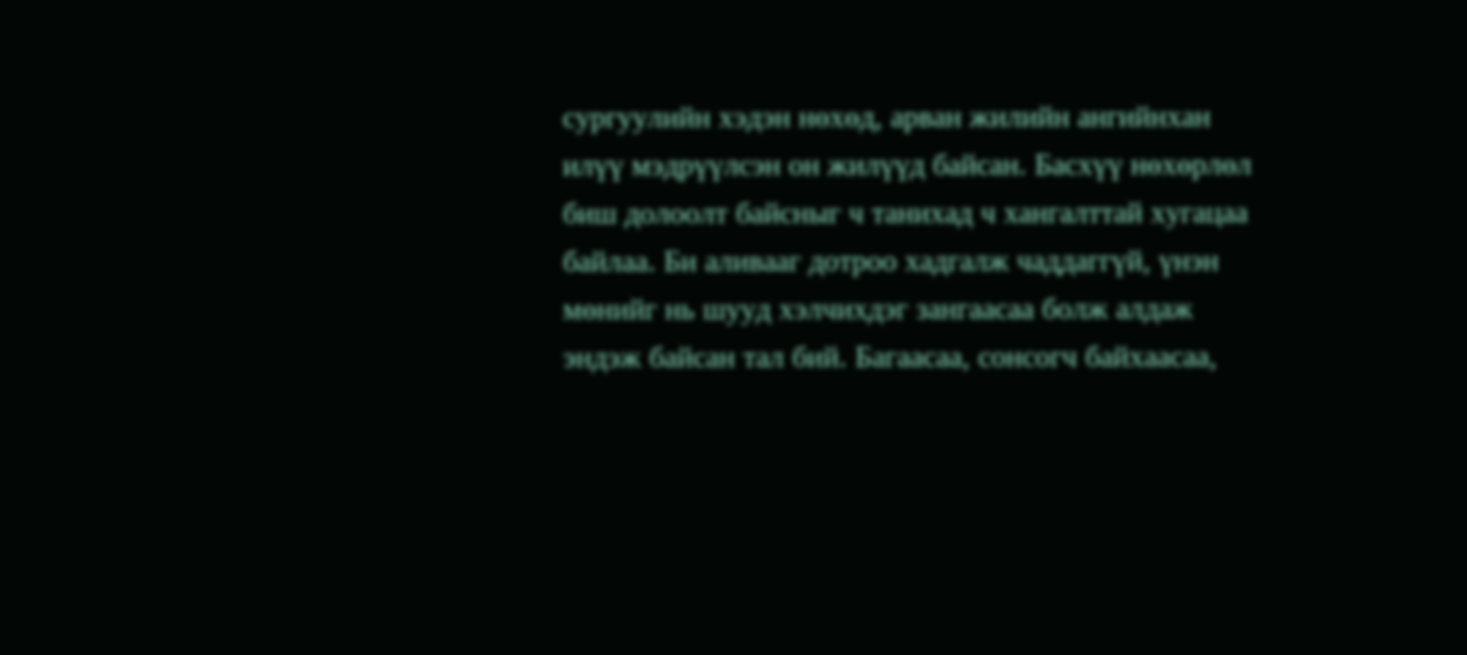сургуулийн хэдэн нөхөд, арван жилийн ангийнхан илүү мэдрүүлсэн он жилүүд байсан. Басхүү нөхөрлөл биш долоолт байсныг ч танихад ч хангалттай хугацаа байлаа. Би аливааг дотроо хадгалж чаддаггүй, үнэн мөнийг нь шууд хэлчихдэг зангаасаа болж алдаж эндэж байсан тал бий. Багаасаа, сонсогч байхаасаа,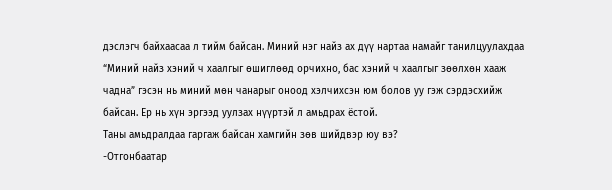дэслэгч байхаасаа л тийм байсан. Миний нэг найз ах дүү нартаа намайг танилцуулахдаа “Миний найз хэний ч хаалгыг өшиглөөд орчихно, бас хэний ч хаалгыг зөөлхөн хааж чадна” гэсэн нь миний мөн чанарыг оноод хэлчихсэн юм болов уу гэж сэрдэсхийж байсан. Ер нь хүн эргээд уулзах нүүртэй л амьдрах ёстой.
Таны амьдралдаа гаргаж байсан хамгийн зөв шийдвэр юу вэ?
-Отгонбаатар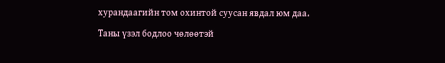хурандаагийн том охинтой суусан явдал юм даа.
Таны үзэл бодлоо чөлөөтэй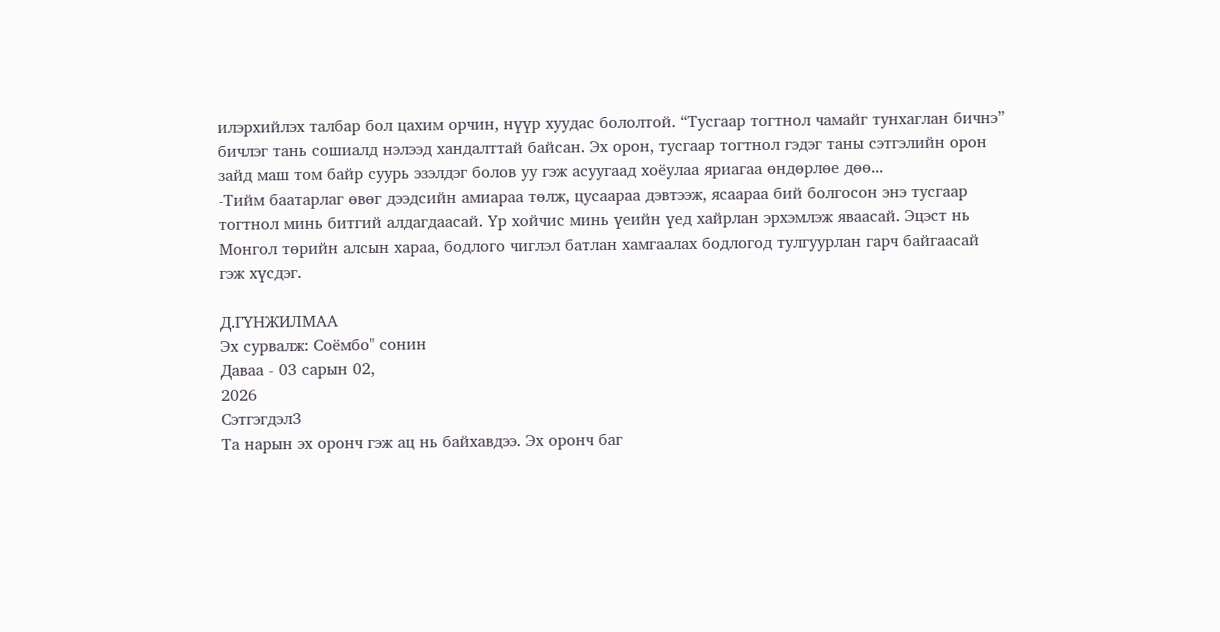илэрхийлэх талбар бол цахим орчин, нүүр хуудас бололтой. “Тусгаар тогтнол чамайг тунхаглан бичнэ” бичлэг тань сошиалд нэлээд хандалттай байсан. Эх орон, тусгаар тогтнол гэдэг таны сэтгэлийн орон зайд маш том байр суурь эзэлдэг болов уу гэж асуугаад хоёулаа яриагаа өндөрлөе дөө...
-Тийм баатарлаг өвөг дээдсийн амиараа төлж, цусаараа дэвтээж, ясаараа бий болгосон энэ тусгаар тогтнол минь битгий алдагдаасай. Үр хойчис минь үеийн үед хайрлан эрхэмлэж яваасай. Эцэст нь Монгол төрийн алсын хараа, бодлого чиглэл батлан хамгаалах бодлогод тулгуурлан гарч байгаасай гэж хүсдэг.

Д.ГҮНЖИЛМАА
Эх сурвалж: Соёмбо" сонин
Даваа - 03 сарын 02,
2026
Сэтгэгдэл3
Та нарын эх оронч гэж ац нь байхавдээ. Эх оронч баг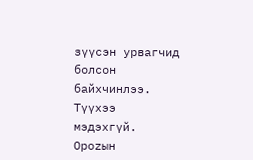зүүсэн урвагчид болсон байхчинлээ. Түүхээ мэдэхгүй. Ороzын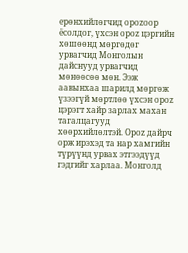ерөнхийлөгчид ороzоор ёсолдог, үхсэн ороz цэргийн хөшөөнд мөргөдөг урвагчид Монголын дайснууд урвагчид мөнөөсөө мөн. Ээж аавынхаа шарилд мөргөж үзээгүй мөртлөө үхсэн ороz цэрэгт хайр зарлах махан тагалцагууд хөөрхийлөлтэй. Ороz дайрч орж ирэхэд та нар хамгийн түрүүнд урвах этгээдүүд гэдгийг харлаа. Монголд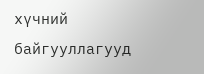хүчний байгууллагууд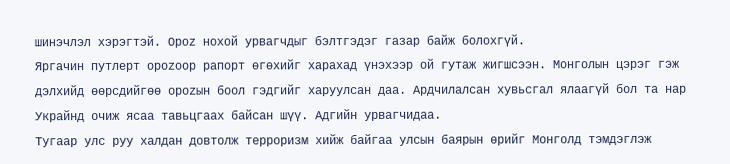шинэчлэл хэрэгтэй. Ороz нохой урвагчдыг бэлтгэдэг газар байж болохгүй.
Яргачин путлерт ороzоор рапорт өгөхийг харахад үнэхээр ой гутаж жигшсээн. Монголын цэрэг гэж дэлхийд өөрсдийгөө ороzын боол гэдгийг харуулсан даа. Ардчилалсан хувьсгал ялаагүй бол та нар Украйнд очиж ясаа тавьцгаах байсан шүү. Адгийн урвагчидаа.
Тугаар улс руу халдан довтолж терроризм хийж байгаа улсын баярын өрийг Монголд тэмдэглэж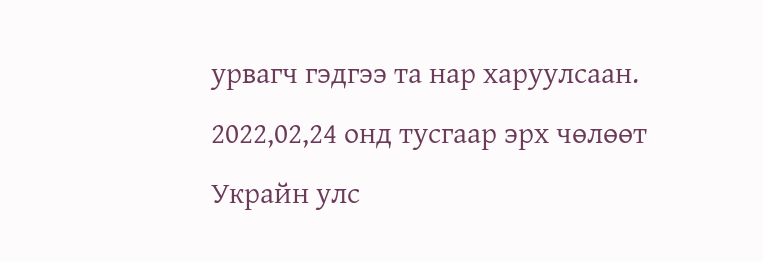урвагч гэдгээ та нар харуулсаан. 2022,02,24 онд тусгаар эрх чөлөөт Украйн улс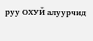руу ОХУЙ алуурчид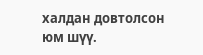халдан довтолсон юм шүү.